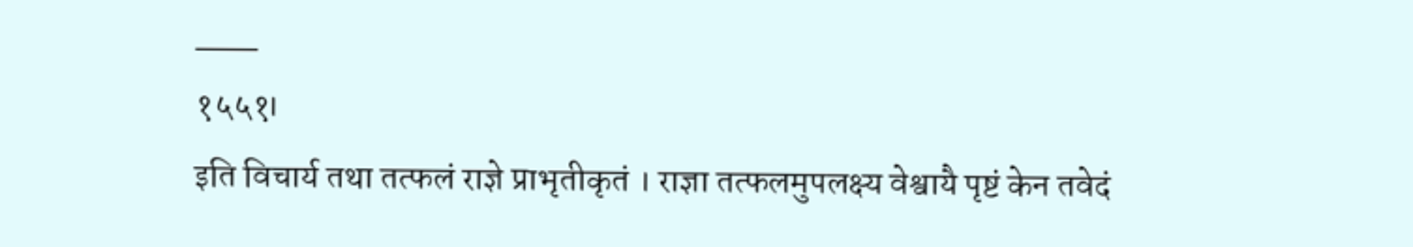___
१५५१।
इति विचार्य तथा तत्फलं राज्ञे प्राभृतीकृतं । राज्ञा तत्फलमुपलक्ष्य वेश्वायै पृष्टं केन तवेदं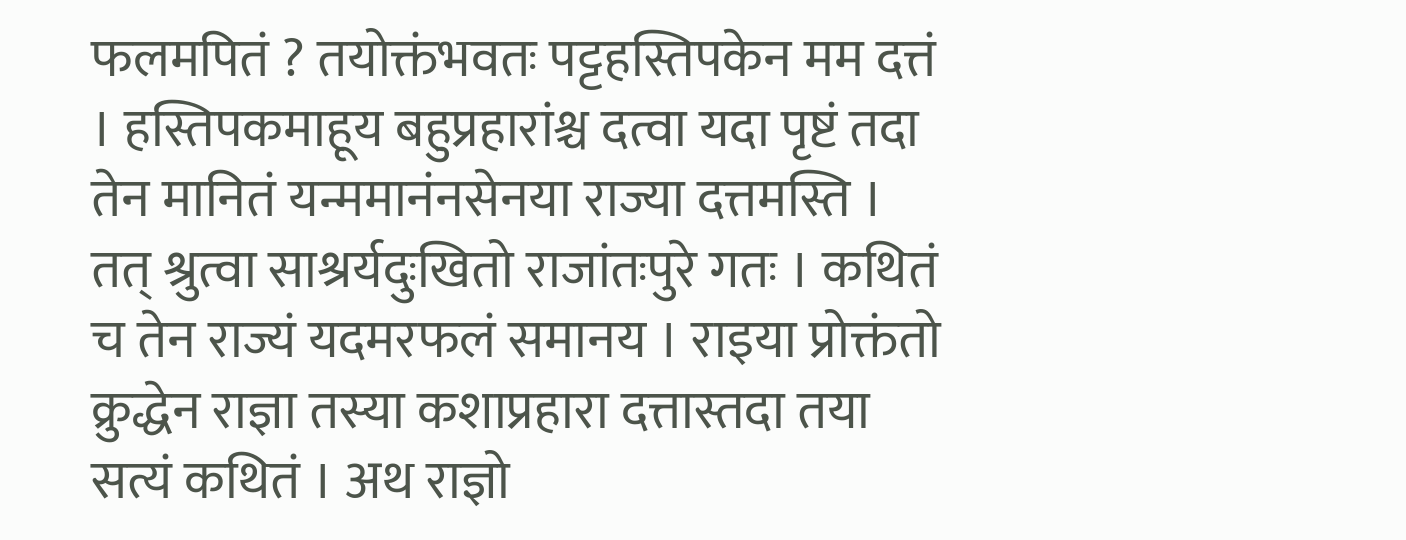फलमपितं ? तयोक्तंभवतः पट्टहस्तिपकेन मम दत्तं । हस्तिपकमाहूय बहुप्रहारांश्च दत्वा यदा पृष्टं तदा तेन मानितं यन्ममानंनसेनया राज्या दत्तमस्ति । तत् श्रुत्वा साश्रर्यदुःखितो राजांतःपुरे गतः । कथितं च तेन राज्यं यदमरफलं समानय । राइया प्रोक्तंतो क्रुद्धेन राज्ञा तस्या कशाप्रहारा दत्तास्तदा तया सत्यं कथितं । अथ राज्ञो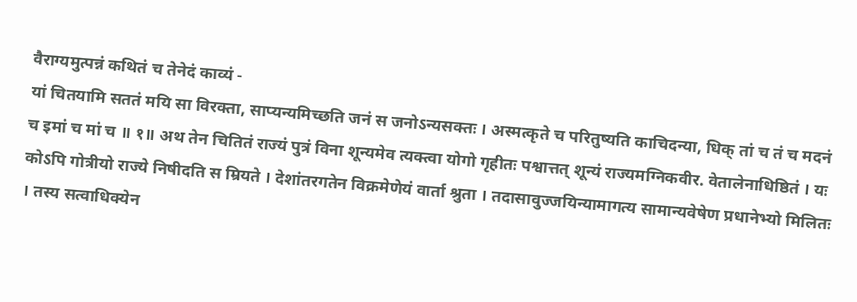वैराग्यमुत्पन्नं कथितं च तेनेदं काव्यं -
यां चितयामि सततं मयि सा विरक्ता, साप्यन्यमिच्छति जनं स जनोऽन्यसक्तः । अस्मत्कृते च परितुष्यति काचिदन्या, धिक् तां च तं च मदनं च इमां च मां च ॥ १॥ अथ तेन चितितं राज्यं पुत्रं विना शून्यमेव त्यक्त्वा योगो गृहीतः पश्वात्तत् शून्यं राज्यमग्निकवीर. वेतालेनाधिष्ठितं । यः कोऽपि गोत्रीयो राज्ये निषीदति स म्रियते । देशांतरगतेन विक्रमेणेयं वार्ता श्रुता । तदासावुज्जयिन्यामागत्य सामान्यवेषेण प्रधानेभ्यो मिलितः । तस्य सत्वाधिक्येन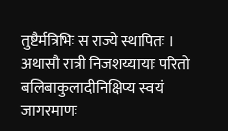तुष्टैर्मत्रिभिः स राज्ये स्थापितः । अथासौ रात्री निजशय्यायाः परितो बलिबाकुलादीनिक्षिप्य स्वयं जागरमाणः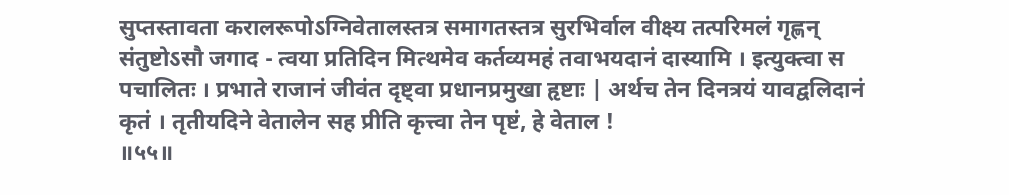सुप्तस्तावता करालरूपोऽग्निवेतालस्तत्र समागतस्तत्र सुरभिर्वाल वीक्ष्य तत्परिमलं गृह्णन् संतुष्टोऽसौ जगाद - त्वया प्रतिदिन मित्थमेव कर्तव्यमहं तवाभयदानं दास्यामि । इत्युक्त्वा स पचालितः । प्रभाते राजानं जीवंत दृष्ट्वा प्रधानप्रमुखा हृष्टाः | अर्थच तेन दिनत्रयं यावद्वलिदानं कृतं । तृतीयदिने वेतालेन सह प्रीति कृत्त्वा तेन पृष्टं, हे वेताल !
॥५५॥